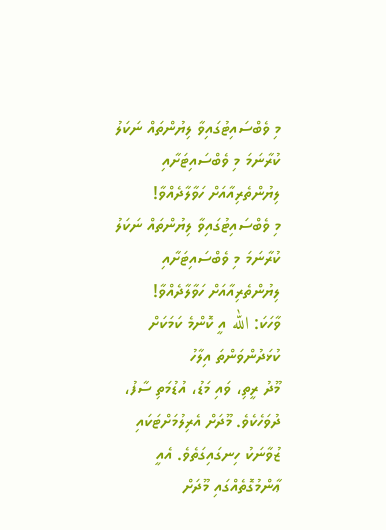މި ވެބްސައިޓުގައިވާ ލިޔުންތައް ނަކަލު ކުރާނަމަ މި ވެބްސައިޓަށާއި ލިޔުންތެރިއާއަށް ހަވާލާދެއްވާ!
މި ވެބްސައިޓުގައިވާ ލިޔުންތައް ނަކަލު ކުރާނަމަ މި ވެބްސައިޓަށާއި ލިޔުންތެރިއާއަށް ހަވާލާދެއްވާ!
ވާހަކަ: الله އީ ކޮންމެ ކަމަކަށް ކުޅަދުންވަންތަ އިލާހު
މޫދު ރީތި، ވައި މަޑު، އުޑުމަތި ސާފު، ދުވަހެކެވެ. މޫދަށް އެރިލުމަށްޓަކައި ޒުވާނަކު ހިނގައިގަތެވެ. އެއީ ޢާންމުގޮތެއްގައި މޫދަށް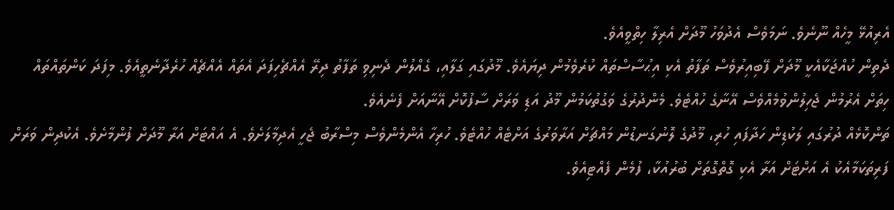އެރިއުޅޭ މީހެއް ނޫނެވެ. ނަމަވެސް އެދުވަހު މޫދަށް އެރިލާ ހިތްވީއެވެ.
ދެތިން ކުއްޖަކާއެކީ މޫދަށް ފޭބިއިރުވެސް ތަފާތު އެކި އިޙުސާސްތައް ކުރެވެމުން ދިޔައެވެ. މޫދުގައި ގަލާއި، ގެއްލުން ދެނިވި ތަފާތު ދިރޭ އެއްޗެހިފަދަ އެތައް އެއްޗެއް ހުރެދާނެތީއެވެ. މިފަދަ ކަންތައްތައް ހިތަށް އެރުމުން ޖެހިލުންވުމެއްވެސް އޭނާގެ ހުއްޓެވެ. މެންދުރުގެ ވަގުތުކަމުން މޫދު އަޑި ވަރަށް ސާފުކޮށް އޭނާއަށް ފެނެއެވެ.
ތަންކޮޅެއް ދުރުގައި ލަކުޑިން ހަދާފައި ހުރި، މޫދުގެ ލޮނުގަނޑުން މައްޗަށް އަރާވަރުގެ އަށްޓެއް ހުއްޓެވެ. ހުރިހާ އެންމެންވެސް މިސްރާބު ޖެހީ އެދިމާލަށެވެ. އެ އައްޓަށް އަރާ މޫދަށް ފުންމާށެވެ. އެކުދިން ވަރަށް ފަރިތަކަމާއެކު އެ އަށްޓަށް އަރާ އެކި ގޮތްގޮތަށް ބުރުއުކާ، ފުމެން ފެއްޓިއެވެ.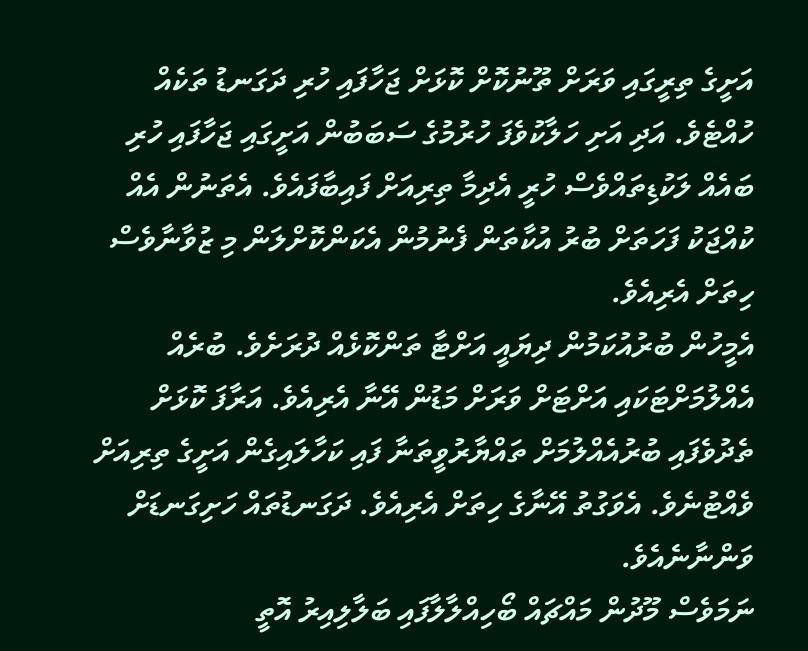އަށީގެ ތިރީގައި ވަރަށް ތޫނުކޮށް ކޮޅަށް ޖަހާފައި ހުރި ދަގަނޑު ތަކެއް ހުއްޓެވެ. އަދި އަށި ހަލާކުވެފަ ހުރުމުގެ ސަބަބުން އަށީގައި ޖަހާފައި ހުރި ބައެއް ލަކުޑިތައްވެސް ހުރީ އެދިމާ ތިރިއަށް ފައިބާފައެވެ. އެތަނުން އެއް ކުއްޖަކު ފަހަތަށް ބުރު އުކާތަން ފެނުމުން އެކަންކޮށްލަން މި ޒުވާނާވެސް ހިތަށް އެރިއެވެ.
އެމީހުން ބުރުއުކަމުން ދިޔައީ އަށްޓާ ތަންކޮޅެއް ދުރަށެވެ. ބުރެއް އެއްލުމަށްޓަކައި އަށްޓަށް ވަރަށް މަޑުން އޭނާ އެރިއެވެ. އަރާފަ ކޮޅަށް ތެދުވެފައި ބުރުއެއްލުމަށް ތައްޔާރުވީތަނާ ފައި ކަހާލައިގެން އަށީގެ ތިރިއަށް ވެއްޓުނެވެ. އެވަގުތު އޭނާގެ ހިތަށް އެރިއެވެ. ދަގަނޑުތައް ހަށިގަނޑަށް ވަންނާނެއެވެ.
ނަމަވެސް މޫދުން މައްޗައް ބޯހިއްލާލާފައި ބަލާލިއިރު އޮތީ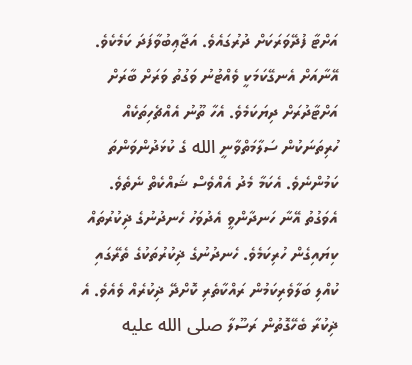އަށްޓާ ފުދޭވަރަކަށް ދުރުގައެވެ. އަޖާޢިބުވާފަދަ ކަމެކެވެ. އޭނާއަށް އެނގޭކަމަކީ ވެއްޓުނު ވަގުތު ވަރަށް ބާރަށް އަށްޓާދުރަށް ދިޔަކަމެވެ. އެހާ ތޫނު އެއްޗެހިތަކެއް ހުރިތަނަކުން ސަލާމަތްވާނީ الله ގެ ކުޅަދުންވަންތަ ކަމުންނެވެ. އެކަމާ މެދު އެއްވެސް ޝައްކެތް ނެތެވެ.
އެވަގުތު އޭނާ ހަނދާންވީ އެދުވަހު ހެނދުނުގެ ޛިކުރުތައް ކިޔައިގެން ހުރިކަމެވެ. ހެނދުނުގެ ޛިކުރުތަކުގެ ތެރޭގައި ކުއްލި ބަލާވެރިކަމުން ރައްކާތެރި ކޮށްދޭ ޛިކުރެއް ވެއެވެ. އެ ޛިކުރާ ބެހޭގޮތުން ރަސޫލާ صلى الله عليه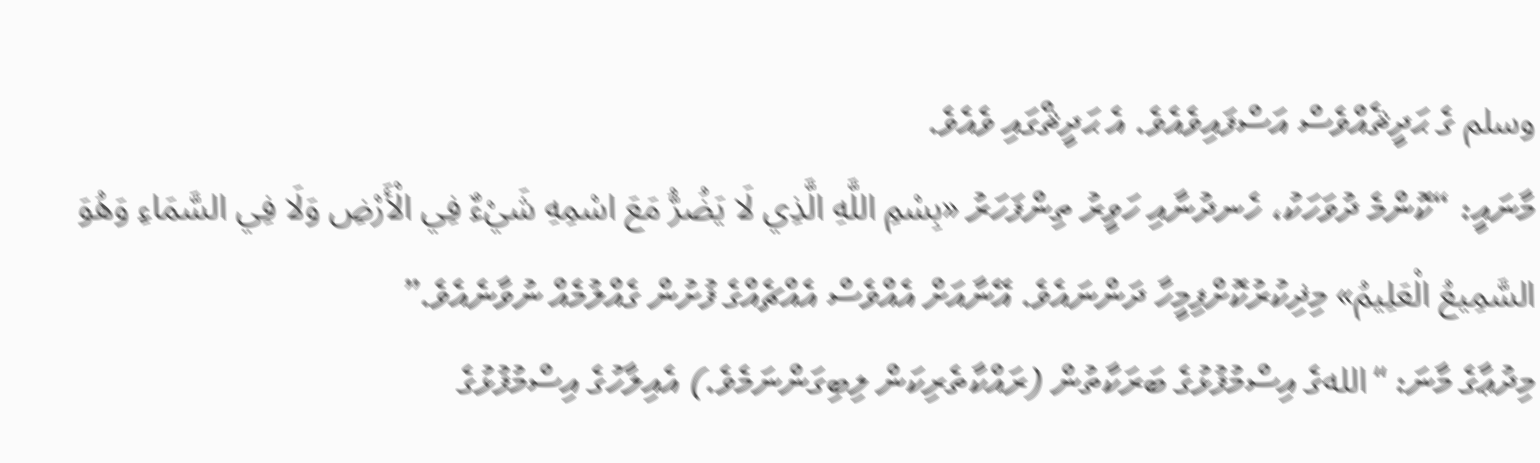وسلم ގެ ޙަދީޘެއްވެސް އަސްފައިވެއެވެ. އެ ޙަދީޘްގައި ވެއެވެ.
މާނައީ: “ކޮންމެ ދުވަހަކު، ހެނދުނާއި ހަވީރު ތިންފަހަރު «بِسْمِ اللَّهِ الَّذِي لَا يَضُرُّ مَعَ اسْمِهِ شَيْءٌ فِي الْأَرْضِ وَلَا فِي السَّمَاءِ وَهُوَ السَّمِيعُ الْعَلِيمُ» މިޛިކުރުކޮށްފިމީހާ ދަންނައެވެ. އޭނާއަށް އެއްވެސް އެއްޗެއްގެ ފުށުން ގެއްލުމެއް ނުވާނެއެވެ.”
މިދުޢާގެ މާނަ: “اللهގެ އިސްމުފުޅުގެ ބަރަކާތުން (ރައްކާތެރިކަން ލިބިގަންނަމެވެ.) އެއިލާހުގެ އިސްމުފުޅުގެ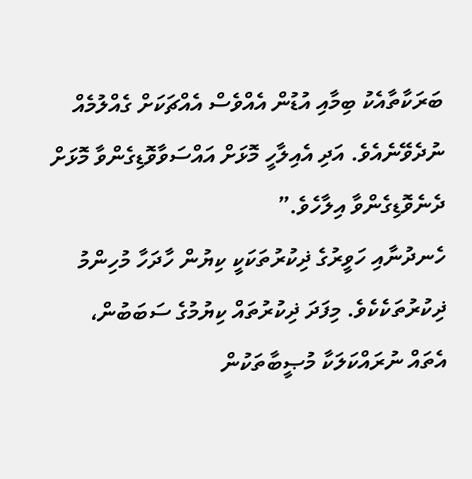ބަރަކާތާއެކު ބިމާއި އުޑުން އެއްވެސް އެއްޗަކަށް ގެއްލުމެއް ނުދެވޭނެއެވެ. އަދި އެއިލާހީ މޮޅަށް އައްސަވާވޮޑިގެންވާ މޮޅަށް ދެނެވޮޑިގެންވާ އިލާހެވެ.”
ހެނދުނާއި ހަވީރުގެ ޛިކުރުތަކަކީ ކިޔުން ހާދަހާ މުހިންމު ޛިކުރުތަކެކެވެ. މިފަދަ ޛިކުރުތައް ކިޔުމުގެ ސަބަބުން، އެތައް ނުރައްކަލަކާ މުޞީބާތަކުން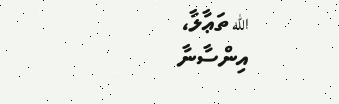الله ތަޢާލާ، އިންސާނާ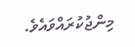މިންޖުކުރައްވައެވެ.